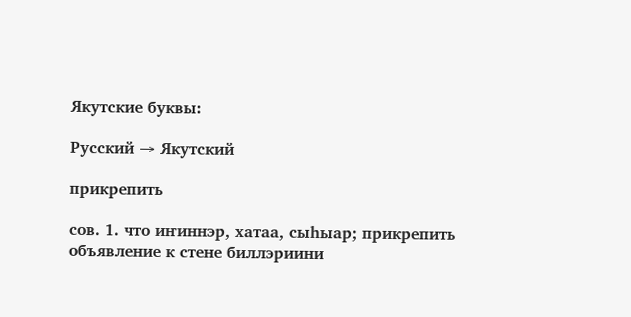Якутские буквы:

Русский → Якутский

прикрепить

сов. 1. что иҥиннэр, хатаа, сыһыар; прикрепить объявление к стене биллэриини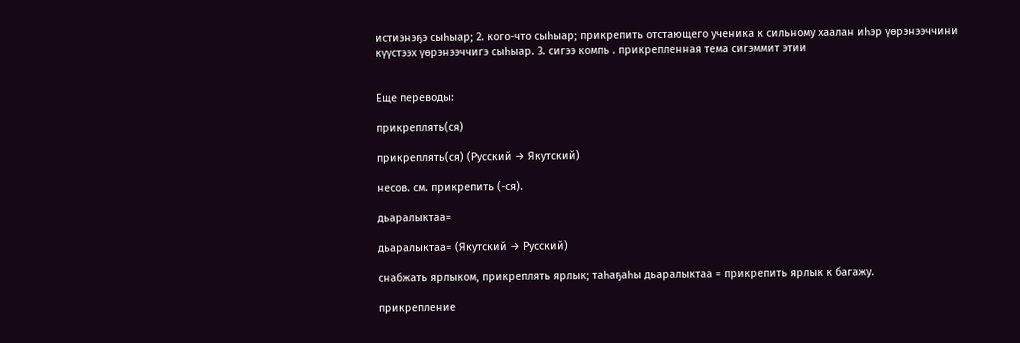истиэнэҕэ сыһыар; 2. кого-что сыһыар; прикрепить отстающего ученика к сильному хаалан иһэр үөрэнээччини күүстээх үөрэнээччигэ сыһыар. 3. сигээ компь . прикрепленная тема сигэммит этии


Еще переводы:

прикреплять(ся)

прикреплять(ся) (Русский → Якутский)

несов. см. прикрепить (-ся).

дьаралыктаа=

дьаралыктаа= (Якутский → Русский)

снабжать ярлыком, прикреплять ярлык; таһаҕаһы дьаралыктаа = прикрепить ярлык к багажу.

прикрепление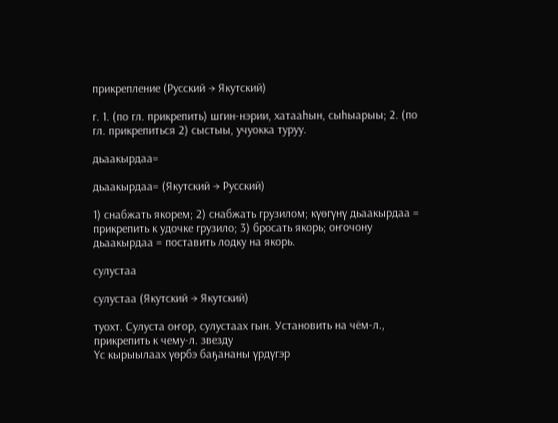прикрепление (Русский → Якутский)

г. 1. (по гл. прикрепить) шгин-нэрии, хатааһын, сыһыарыы; 2. (по гл. прикрепиться 2) сыстыы, учуокка туруу.

дьаакырдаа=

дьаакырдаа= (Якутский → Русский)

1) снабжать якорем; 2) снабжать грузилом; күөгүнү дьаакырдаа = прикрепить к удочке грузило; 3) бросать якорь; оҥочону дьаакырдаа = поставить лодку на якорь.

сулустаа

сулустаа (Якутский → Якутский)

туохт. Сулуста оҥор, сулустаах гын. Установить на чём-л., прикрепить к чему-л. звезду
Үс кырыылаах үөрбэ баҕананы үрдүгэр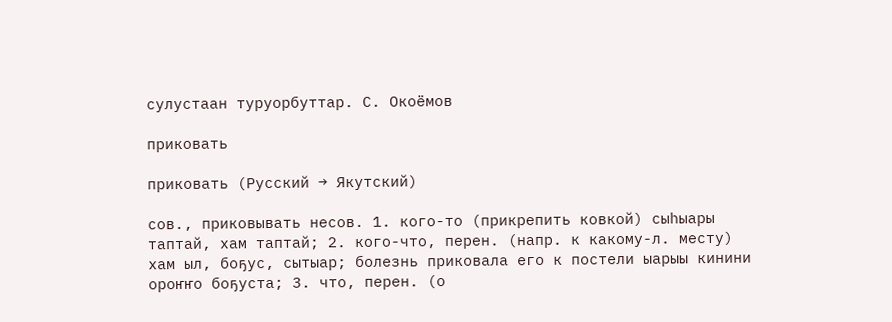сулустаан туруорбуттар. С. Окоёмов

приковать

приковать (Русский → Якутский)

сов., приковывать несов. 1. кого-то (прикрепить ковкой) сыһыары таптай, хам таптай; 2. кого-что, перен. (напр. к какому-л. месту) хам ыл, боҕус, сытыар; болезнь приковала его к постели ыарыы кинини ороҥҥо боҕуста; 3. что, перен. (о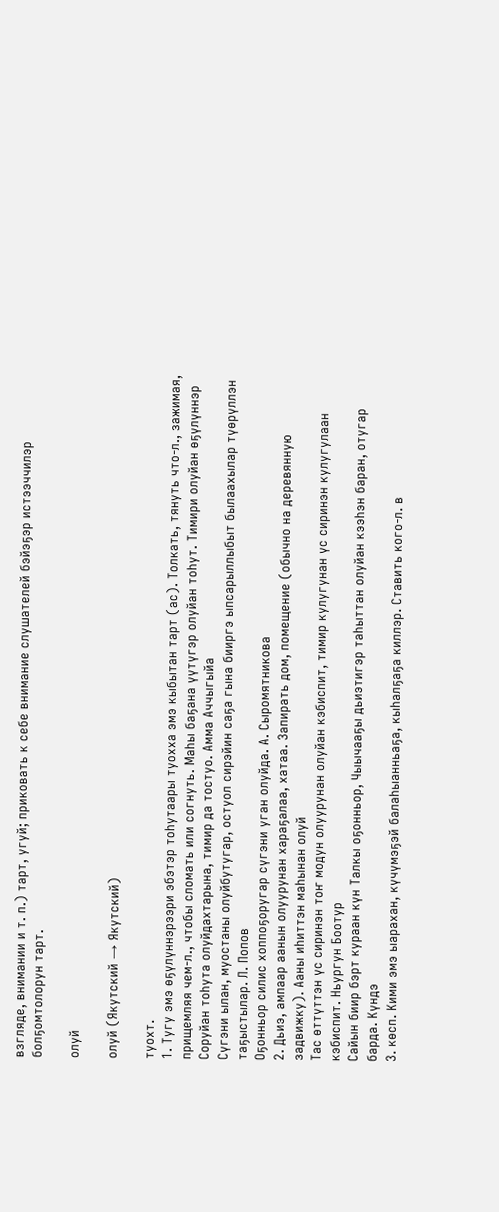взгляде, внимании и т. п.) тарт, угуй; приковать к себе внимание слушателей бэйэҕэр истээччилэр болҕомтолорун тарт.

олуй

олуй (Якутский → Якутский)

туохт.
1. Тугу эмэ өҕүлүннэрээри эбэтэр тоһутаары туохха эмэ кыбытан тарт (ас). Толкать, тянуть что-л., зажимая, прищемляя чем-л., чтобы сломать или согнуть. Маһы баҕана үүтүгэр олуйан тоһут. Тимири олуйан өҕүлүннэр
Соруйан тоһута олуйдахтарына, тимир да тостуо. Амма Аччыгыйа
Сүгэни ылан, муостаны олуйбутугар, остуол сирэйин саҕа гына бииргэ ыпсарыллыбыт былаахылар түөрүллэн таҕыстылар. Л. Попов
Оҕонньор силис хоппоҕоругар сүгэни уган олуйда. А. Сыромятникова
2. Дьиэ, ампаар аанын олуурунан хараҕалаа, хатаа. Запирать дом, помещение (обычно на деревянную задвижку). Ааны иһиттэн маһынан олуй
Тас өттүттэн үс сиринэн тоҥ модун олуурунан олуйан кэбиспит, тимир кулугунан үс сиринэн кулугулаан кэбиспит. Ньургун Боотур
Сайын биир бэрт кураан күн Талкы оҕонньор, Чыычааҕы дьиэтигэр таһыттан олуйан кээһэн баран, отугар барда. Күндэ
3. көсп. Кими эмэ ыарахан, күчүмэҕэй балаһыанньаҕа, кыһалҕаҕа киллэр. Ставить кого-л. в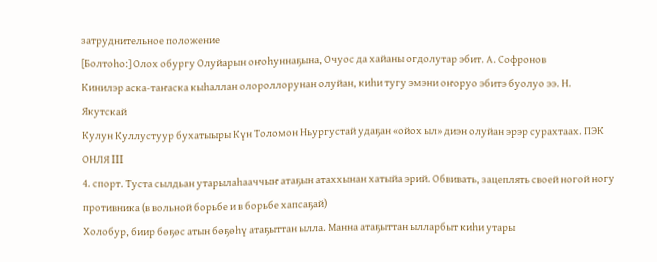затруднительное положение
[Болтоһо:] Олох обургу Олуйарын оҥоһуннаҕына, Очуос да хайаны огдолутар эбит. А. Софронов
Кинилэр аска-таҥаска кыһаллан олороллорунан олуйан, киһи тугу эмэни оҥоруо эбитэ буолуо ээ. Н. Якутскай
Кулун Куллустуур бухатыыры Күн Толомон Ньургустай удаҕан «ойох ыл» диэн олуйан эрэр сурахтаах. ПЭК ОНЛЯ III
4. спорт. Туста сылдьан утарылаһааччыҥ атаҕын атаххынан хатыйа эрий. Обвивать, зацеплять своей ногой ногу противника (в вольной борьбе и в борьбе хапсаҕай)
Холобур, биир бөҕөс атын бөҕөһү атаҕыттан ылла. Манна атаҕыттан ылларбыт киһи утары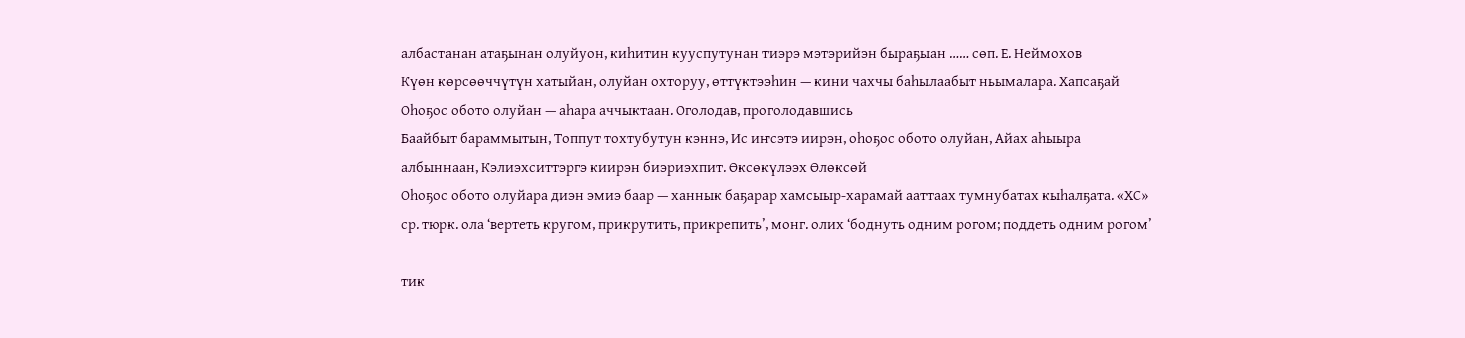албастанан атаҕынан олуйуон, киһитин кууспутунан тиэрэ мэтэрийэн быраҕыан …… сөп. Е. Неймохов
Күөн көрсөөччүтүн хатыйан, олуйан охторуу, өттүктээһин — кини чахчы баһылаабыт ньымалара. Хапсаҕай
Оһоҕос обото олуйан — аһара аччыктаан. Оголодав, проголодавшись
Баайбыт бараммытын, Топпут тохтубутун кэннэ, Ис иҥсэтэ иирэн, оһоҕос обото олуйан, Айах аһыыра албыннаан, Кэлиэхситтэргэ киирэн биэриэхпит. Өксөкүлээх Өлөксөй
Оһоҕос обото олуйара диэн эмиэ баар — ханнык баҕарар хамсыыр-харамай ааттаах тумнубатах кыһалҕата. «ХС»
ср. тюрк. ола ‘вертеть кругом, прикрутить, прикрепить’, монг. олих ‘боднуть одним рогом; поддеть одним рогом’

тик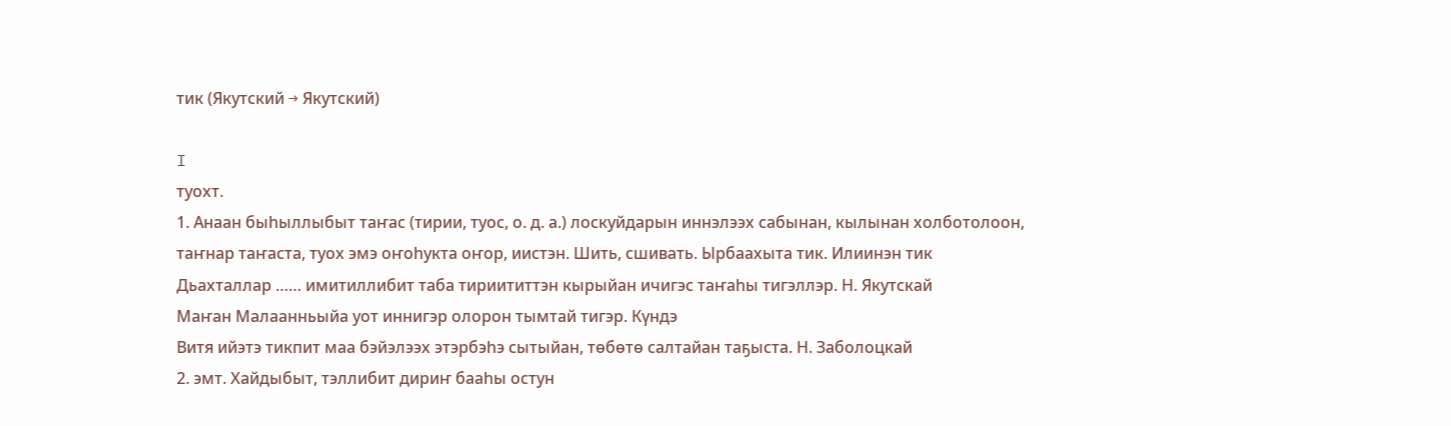тик (Якутский → Якутский)

I
туохт.
1. Анаан быһыллыбыт таҥас (тирии, туос, о. д. а.) лоскуйдарын иннэлээх сабынан, кылынан холботолоон, таҥнар таҥаста, туох эмэ оҥоһукта оҥор, иистэн. Шить, сшивать. Ырбаахыта тик. Илиинэн тик
Дьахталлар …… имитиллибит таба тириититтэн кырыйан ичигэс таҥаһы тигэллэр. Н. Якутскай
Маҥан Малаанньыйа уот иннигэр олорон тымтай тигэр. Күндэ
Витя ийэтэ тикпит маа бэйэлээх этэрбэһэ сытыйан, төбөтө салтайан таҕыста. Н. Заболоцкай
2. эмт. Хайдыбыт, тэллибит дириҥ бааһы остун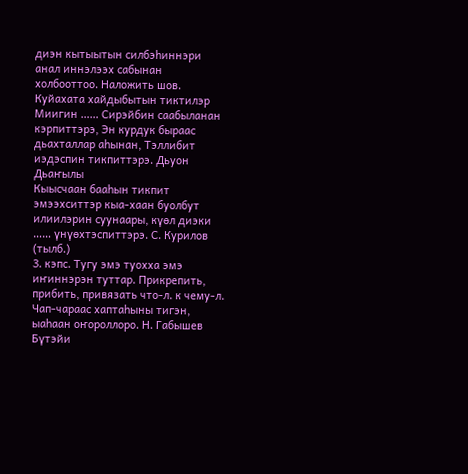диэн кытыытын силбэһиннэри анал иннэлээх сабынан холбооттоо. Наложить шов. Куйахата хайдыбытын тиктилэр
Миигин …… Сирэйбин саабыланан кэрпиттэрэ, Эн курдук быраас дьахталлар аһынан, Тэллибит иэдэспин тикпиттэрэ. Дьуон Дьаҥылы
Кыысчаан бааһын тикпит эмээхситтэр кыа-хаан буолбут илиилэрин суунаары, күөл диэки …… үнүөхтэспиттэрэ. С. Курилов (тылб.)
3. кэпс. Тугу эмэ туохха эмэ иҥиннэрэн туттар. Прикрепить, прибить, привязать что-л. к чему-л.
Чап-чараас хаптаһыны тигэн, ыаһаан оҥороллоро. Н. Габышев
Бүтэйи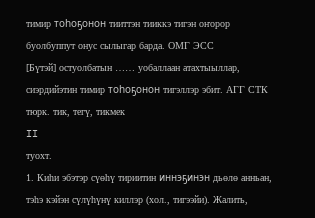тимир тоһоҕонон тииттэн тииккэ тигэн оҥорор буолбуппут онус сылыгар барда. ОМГ ЭСС
[Бүтэй] остуолбатын …… уобаллаан атахтыыллар, сиэрдийэтин тимир тоһоҕонон тигэллэр эбит. АГГ СТК
тюрк. тик, тегү, тикмек
II
туохт.
1. Киһи эбэтэр сүөһү тириитин иннэҕинэн дьөлө анньан, тэһэ кэйэн сүлүһүнү киллэр (хол., тигээйи). Жалить,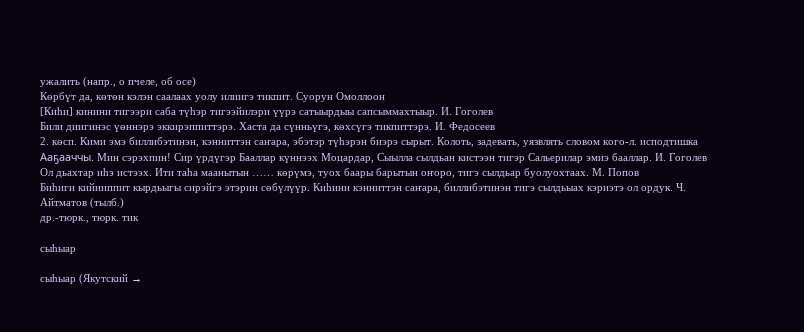ужалить (напр., о пчеле, об осе)
Көрбүт да, көтөн кэлэн саалаах уолу илиигэ тикпит. Суорун Омоллоон
[Киһи] кинини тигээри саба түһэр тигээйилэри үүрэ сатыырдыы сапсыммахтыыр. И. Гоголев
Били диигинэс үөннэрэ эккирэппиттэрэ. Хаста да сүнньүгэ, көхсүгэ тикпиттэрэ. И. Федосеев
2. көсп. Кими эмэ биллибэтинэн, кэнниттэн саҥара, эбэтэр түһэрэн биэрэ сырыт. Колоть, задевать, уязвлять словом кого-л. исподтишка
Ааҕааччы. Мин сэрэхпин! Сир үрдүгэр Бааллар күннээх Моцардар, Сыылла сылдьан кистээн тигэр Сальерилар эмиэ бааллар. И. Гоголев
Ол дьахтар иһэ истээх. Ити таһа маанытын …… көрүмэ, туох баары барытын оҥоро, тигэ сылдьар буолуохтаах. М. Попов
Биһиги кийииппит кырдьыгы сирэйгэ этэрин сөбүлүүр. Киһини кэнниттэн саҥара, биллибэтинэн тигэ сылдьыах кэриэтэ ол ордук. Ч. Айтматов (тылб.)
др.-тюрк., тюрк. тик

сыһыар

сыһыар (Якутский →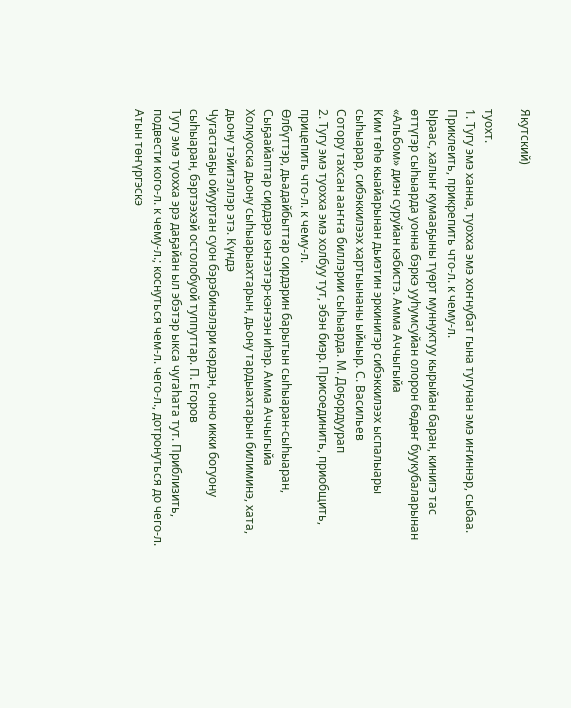Якутский)

туохт.
1. Тугу эмэ ханна, туохха эмэ хоҥнубат гына тугунан эмэ иҥиннэр, сыбаа. Приклеить, прикрепить что-л. к чему-л.
Ыраас, халыҥ кумааҕыны түөрт муннуктуу кырыйан баран, кинигэ тас өттүгэр сыһыарда уонна бэркэ ууһумсуйан олорон бөдөҥ буукубаларынан «Альбом» диэн суруйан кэбистэ. Амма Аччыгыйа
Ким төһө кыайарынан дьиэтин эркинигэр сибэккилээх ыспалыары сыһыарар, сибэккилээх хартыынаны ыйыыр. С. Васильев
Сотору тахсан ааҥҥа биллэрии сыһыарда. М. Доҕордуурап
2. Тугу эмэ туохха эмэ холбуу тут, эбэн биэр. Присоединить, приобщить, прицепить что-л. к чему-л.
Өлбүттэр, дьадайбыттар сирдэрин барытын сыһыаран-сыһыаран, Сыҕаайаптар сирдэрэ кэҥээтэр-кэҥээн иһэр. Амма Аччыгыйа
Холкуоска дьону сыһыарыахтарын, дьону тардыахтарын билиминэ, хата, дьону тэйитэллэр этэ. Күндэ
Чугастааҕы ойууртан суон бэрэбинэлэри кэрдэн, онно икки богуону сыһыаран, бэртээхэй остолобуой туппуттар. П. Егоров
Тугу эмэ туохха эрэ даҕайан ыл эбэтэр ыкса чугаһата тут. Приблизить, подвести кого-л. к чему-л.; коснуться чем-л. чего-л., дотронуться до чего-л.
Атын төҥүргэскэ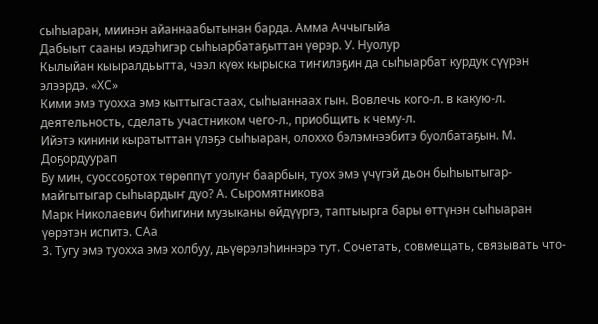сыһыаран, миинэн айаннаабытынан барда. Амма Аччыгыйа
Дабыыт сааны иэдэһигэр сыһыарбатаҕыттан үөрэр. У. Нуолур
Кылыйан кыыралдьытта, чээл күөх кырыска тиҥилэҕин да сыһыарбат курдук сүүрэн элээрдэ. «ХС»
Кими эмэ туохха эмэ кыттыгастаах, сыһыаннаах гын. Вовлечь кого-л. в какую-л. деятельность, сделать участником чего-л., приобщить к чему-л.
Ийэтэ кинини кыратыттан үлэҕэ сыһыаран, олоххо бэлэмнээбитэ буолбатаҕын. М. Доҕордуурап
Бу мин, суоссоҕотох төрөппүт уолуҥ баарбын, туох эмэ үчүгэй дьон быһыытыгар-майгытыгар сыһыардыҥ дуо? А. Сыромятникова
Марк Николаевич биһигини музыканы өйдүүргэ, таптыырга бары өттүнэн сыһыаран үөрэтэн испитэ. САа
3. Тугу эмэ туохха эмэ холбуу, дьүөрэлэһиннэрэ тут. Сочетать, совмещать, связывать что-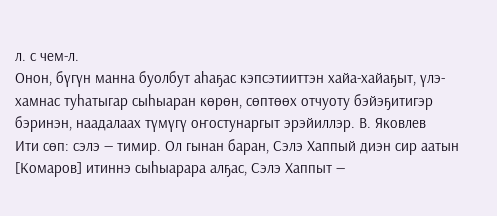л. с чем-л.
Онон, бүгүн манна буолбут аһаҕас кэпсэтииттэн хайа-хайаҕыт, үлэ-хамнас туһатыгар сыһыаран көрөн, сөптөөх отчуоту бэйэҕитигэр бэринэн, наадалаах түмүгү оҥостунаргыт эрэйиллэр. В. Яковлев
Ити сөп: сэлэ — тимир. Ол гынан баран, Сэлэ Хаппый диэн сир аатын [Комаров] итиннэ сыһыарара алҕас, Сэлэ Хаппыт —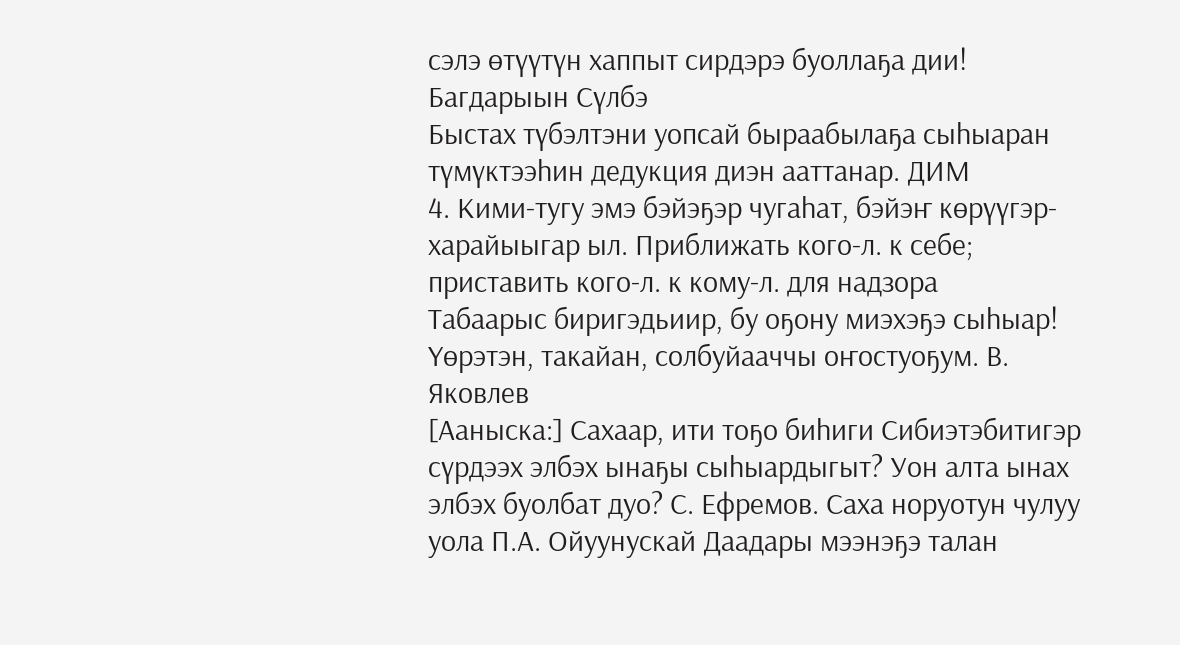сэлэ өтүүтүн хаппыт сирдэрэ буоллаҕа дии! Багдарыын Сүлбэ
Быстах түбэлтэни уопсай быраабылаҕа сыһыаран түмүктээһин дедукция диэн ааттанар. ДИМ
4. Кими-тугу эмэ бэйэҕэр чугаһат, бэйэҥ көрүүгэр-харайыыгар ыл. Приближать кого-л. к себе; приставить кого-л. к кому-л. для надзора
Табаарыс биригэдьиир, бу оҕону миэхэҕэ сыһыар! Үөрэтэн, такайан, солбуйааччы оҥостуоҕум. В. Яковлев
[Ааныска:] Сахаар, ити тоҕо биһиги Сибиэтэбитигэр сүрдээх элбэх ынаҕы сыһыардыгыт? Уон алта ынах элбэх буолбат дуо? С. Ефремов. Саха норуотун чулуу уола П.А. Ойуунускай Даадары мээнэҕэ талан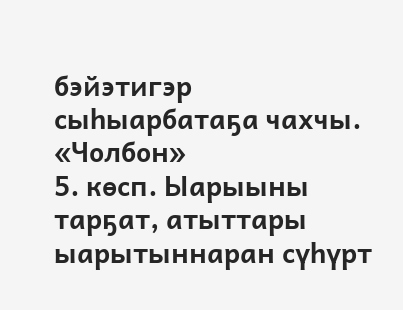бэйэтигэр сыһыарбатаҕа чахчы. «Чолбон»
5. көсп. Ыарыыны тарҕат, атыттары ыарытыннаран сүһүрт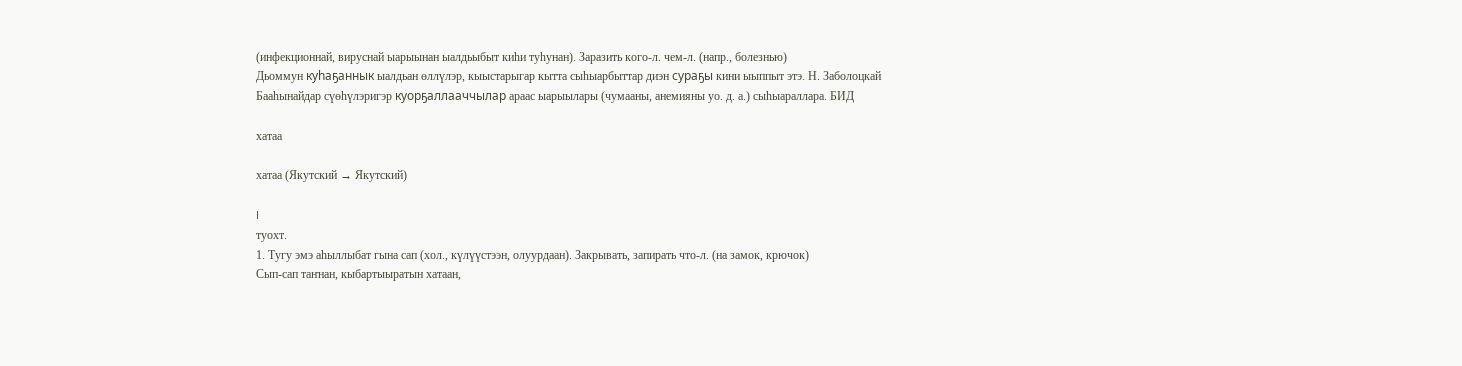(инфекционнай, вируснай ыарыынан ыалдьыбыт киһи туһунан). Заразить кого-л. чем-л. (напр., болезнью)
Дьоммун куһаҕаннык ыалдьан өллүлэр, кыыстарыгар кытта сыһыарбыттар диэн сураҕы кини ыыппыт этэ. Н. Заболоцкай
Бааһынайдар сүөһүлэригэр куорҕаллааччылар араас ыарыылары (чумааны, анемияны уо. д. а.) сыһыараллара. БИД

хатаа

хатаа (Якутский → Якутский)

I
туохт.
1. Тугу эмэ аһыллыбат гына сап (хол., күлүүстээн, олуурдаан). Закрывать, запирать что-л. (на замок, крючок)
Сып-сап таҥнан, кыбартыыратын хатаан,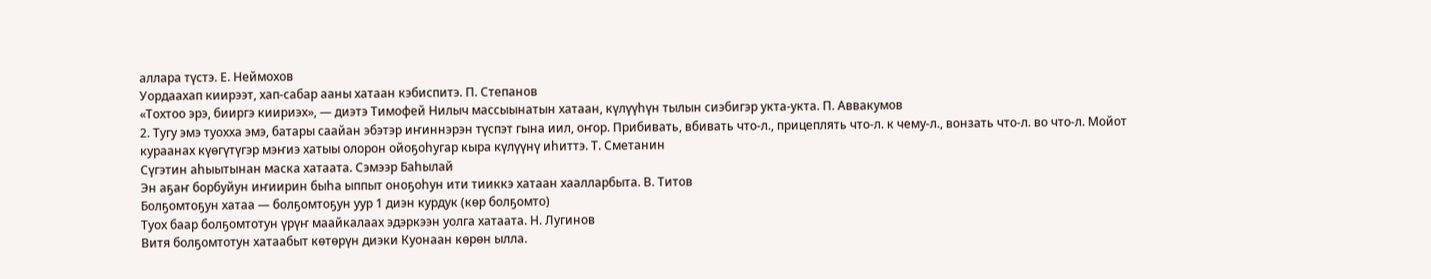аллара түстэ. Е. Неймохов
Уордаахап киирээт, хап-сабар ааны хатаан кэбиспитэ. П. Степанов
«Тохтоо эрэ, бииргэ киириэх», — диэтэ Тимофей Нилыч массыынатын хатаан, күлүүһүн тылын сиэбигэр укта-укта. П. Аввакумов
2. Тугу эмэ туохха эмэ, батары саайан эбэтэр иҥиннэрэн түспэт гына иил, оҥор. Прибивать, вбивать что-л., прицеплять что-л. к чему-л., вонзать что-л. во что-л. Мойот кураанах күөгүтүгэр мэҥиэ хатыы олорон ойоҕоһугар кыра күлүүнү иһиттэ. Т. Сметанин
Сүгэтин аһыытынан маска хатаата. Сэмээр Баһылай
Эн аҕаҥ борбуйун иҥиирин быһа ыппыт оноҕоһун ити тииккэ хатаан хаалларбыта. В. Титов
Болҕомтоҕун хатаа — болҕомтоҕун уур 1 диэн курдук (көр болҕомто)
Туох баар болҕомтотун үрүҥ маайкалаах эдэркээн уолга хатаата. Н. Лугинов
Витя болҕомтотун хатаабыт көтөрүн диэки Куонаан көрөн ылла.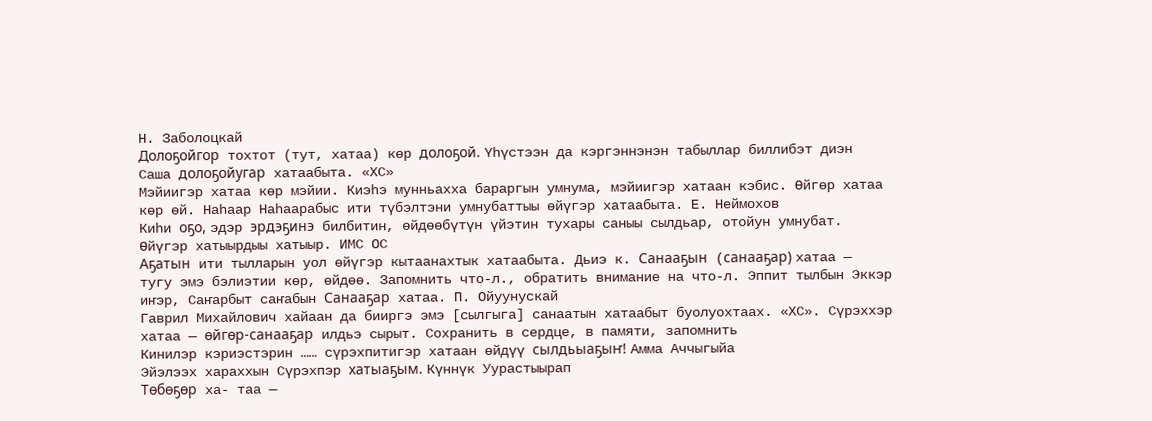Н. Заболоцкай
Долоҕойгор тохтот (тут, хатаа) көр долоҕой. Үһүстээн да кэргэннэнэн табыллар биллибэт диэн Саша долоҕойугар хатаабыта. «ХС»
Мэйиигэр хатаа көр мэйии. Киэһэ мунньахха бараргын умнума, мэйиигэр хатаан кэбис. Өйгөр хатаа көр өй. Наһаар Наһаарабыс ити түбэлтэни умнубаттыы өйүгэр хатаабыта. Е. Неймохов
Киһи оҕо, эдэр эрдэҕинэ билбитин, өйдөөбүтүн үйэтин тухары саныы сылдьар, отойун умнубат. Өйүгэр хатыырдыы хатыыр. ИМС ОС
Аҕатын ити тылларын уол өйүгэр кытаанахтык хатаабыта. Дьиэ к. Санааҕын (санааҕар) хатаа — тугу эмэ бэлиэтии көр, өйдөө. Запомнить что-л., обратить внимание на что-л. Эппит тылбын Эккэр иҥэр, Саҥарбыт саҥабын Санааҕар хатаа. П. Ойуунускай
Гаврил Михайлович хайаан да бииргэ эмэ [сылгыга] санаатын хатаабыт буолуохтаах. «ХС». Сүрэххэр хатаа — өйгөр-санааҕар илдьэ сырыт. Сохранить в сердце, в памяти, запомнить
Кинилэр кэриэстэрин …… сүрэхпитигэр хатаан өйдүү сылдьыаҕыҥ! Амма Аччыгыйа
Эйэлээх хараххын Сүрэхпэр хатыаҕым. Күннүк Уурастыырап
Төбөҕөр ха- таа —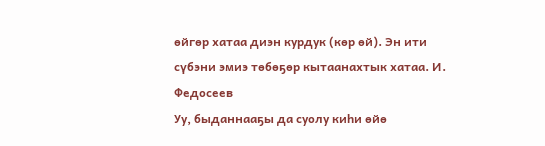өйгөр хатаа диэн курдук (көр өй). Эн ити сүбэни эмиэ төбөҕөр кытаанахтык хатаа. И. Федосеев
Уу, быданнааҕы да суолу киһи өйө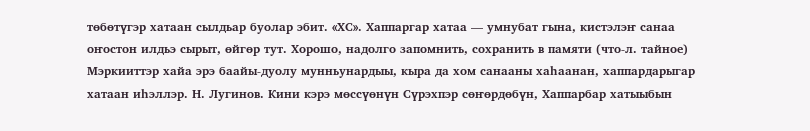төбөтүгэр хатаан сылдьар буолар эбит. «ХС». Хаппаргар хатаа — умнубат гына, кистэлэҥ санаа оҥостон илдьэ сырыт, өйгөр тут. Хорошо, надолго запомнить, сохранить в памяти (что-л. тайное)
Мэркииттэр хайа эрэ баайы-дуолу мунньунардыы, кыра да хом санааны хаһаанан, хаппардарыгар хатаан иһэллэр. Н. Лугинов. Кини кэрэ мөссүөнүн Сүрэхпэр сөҥөрдөбүн, Хаппарбар хатыыбын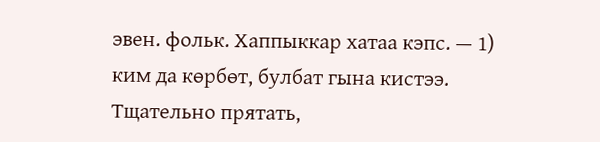эвен. фольк. Хаппыккар хатаа кэпс. — 1) ким да көрбөт, булбат гына кистээ. Тщательно прятать,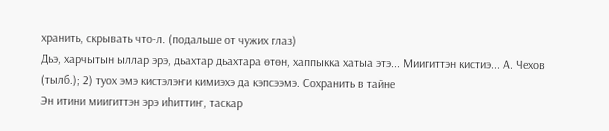хранить, скрывать что-л. (подальше от чужих глаз)
Дьэ, харчытын ыллар эрэ, дьахтар дьахтара өтөн, хаппыкка хатыа этэ... Миигиттэн кистиэ... А. Чехов (тылб.); 2) туох эмэ кистэлэҥи кимиэхэ да кэпсээмэ. Сохранить в тайне
Эн итини миигиттэн эрэ иһиттиҥ, таскар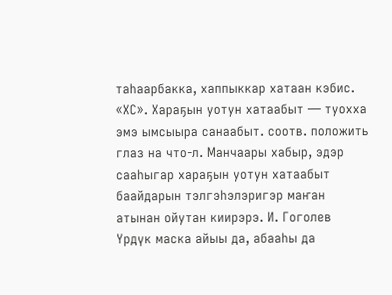таһаарбакка, хаппыккар хатаан кэбис. «ХС». Хараҕын уотун хатаабыт — туохха эмэ ымсыыра санаабыт. соотв. положить глаз на что-л. Манчаары хабыр, эдэр сааһыгар хараҕын уотун хатаабыт баайдарын тэлгэһэлэригэр маҥан атынан ойутан киирэрэ. И. Гоголев
Үрдүк маска айыы да, абааһы да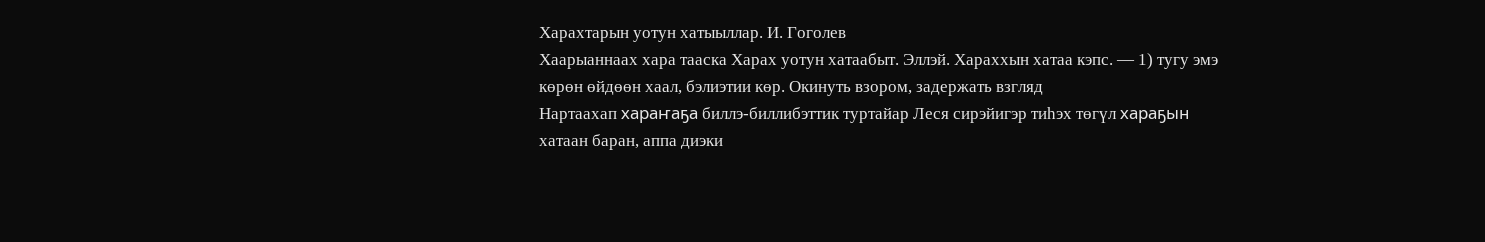Харахтарын уотун хатыыллар. И. Гоголев
Хаарыаннаах хара тааска Харах уотун хатаабыт. Эллэй. Хараххын хатаа кэпс. — 1) тугу эмэ көрөн өйдөөн хаал, бэлиэтии көр. Окинуть взором, задержать взгляд
Нартаахап хараҥаҕа биллэ-биллибэттик туртайар Леся сирэйигэр тиһэх төгүл хараҕын хатаан баран, аппа диэки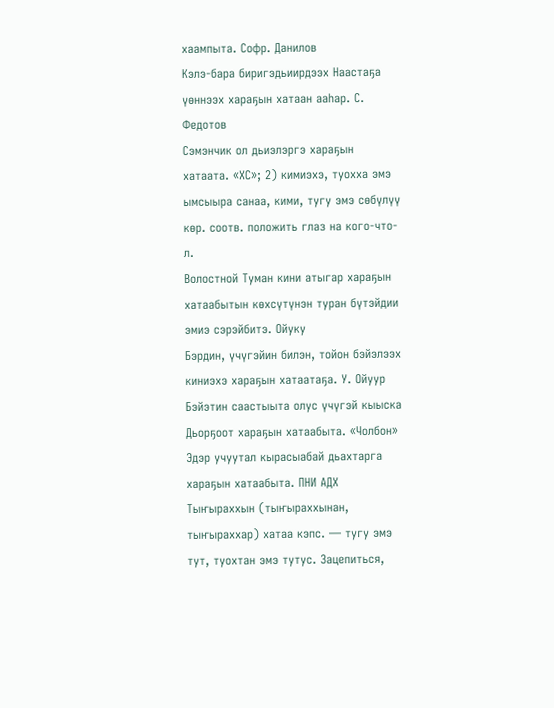хаампыта. Софр. Данилов
Кэлэ-бара биригэдьиирдээх Наастаҕа үөннээх хараҕын хатаан ааһар. С. Федотов
Сэмэнчик ол дьиэлэргэ хараҕын хатаата. «ХС»; 2) кимиэхэ, туохха эмэ ымсыыра санаа, кими, тугу эмэ сөбүлүү көр. соотв. положить глаз на кого-что-л.
Волостной Туман кини атыгар хараҕын хатаабытын көхсүтүнэн туран бүтэйдии эмиэ сэрэйбитэ. Ойуку
Бэрдин, үчүгэйин билэн, тойон бэйэлээх киниэхэ хараҕын хатаатаҕа. У. Ойуур
Бэйэтин саастыыта олус үчүгэй кыыска Дьорҕоот хараҕын хатаабыта. «Чолбон»
Эдэр учуутал кырасыабай дьахтарга хараҕын хатаабыта. ПНИ АДХ
Тыҥыраххын (тыҥыраххынан, тыҥыраххар) хатаа кэпс. — тугу эмэ тут, туохтан эмэ тутус. Зацепиться,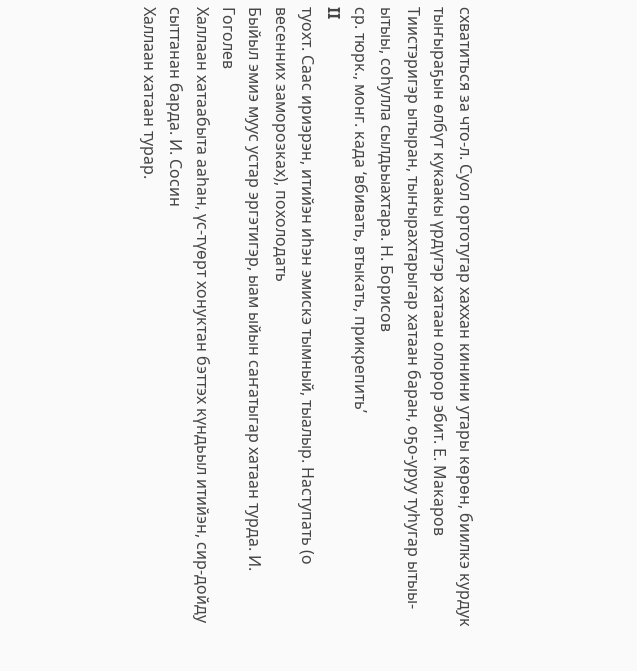схватиться за что-л. Суол ортотугар хаххан кинини утары көрөн, биилкэ курдук тыҥыраҕын өлбүт кукаакы үрдүгэр хатаан олорор эбит. Е. Макаров
Тиистэригэр ытыран, тыҥырахтарыгар хатаан баран, оҕо-уруу туһугар ытыы-ытыы, соһулла сылдьыахтара. Н. Борисов
ср. тюрк., монг. када ‘вбивать, втыкать, прикрепить’
II
туохт. Саас ириэрэн, итийэн иһэн эмискэ тымный, тыалыр. Наступать (о весенних заморозках), похолодать
Быйыл эмиэ муус устар эргэтигэр, ыам ыйын саҥатыгар хатаан турда. И. Гоголев
Халлаан хатаабыта ааһан, үс-түөрт хонуктан бэттэх күндьыл итийэн, сир-дойду сыттанан барда. И. Сосин
Халлаан хатаан турар.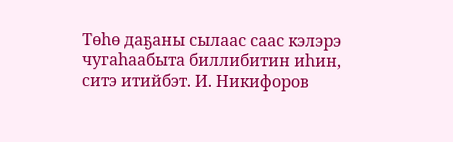Төһө даҕаны сылаас саас кэлэрэ чугаһаабыта биллибитин иһин, ситэ итийбэт. И. Никифоров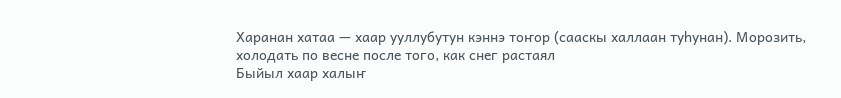Харанан хатаа — хаар ууллубутун кэннэ тоҥор (сааскы халлаан туһунан). Морозить, холодать по весне после того, как снег растаял
Быйыл хаар халыҥ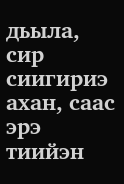дьыла, сир сиигириэ ахан, саас эрэ тиийэн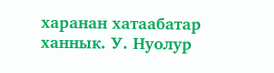харанан хатаабатар ханнык. У. Нуолур